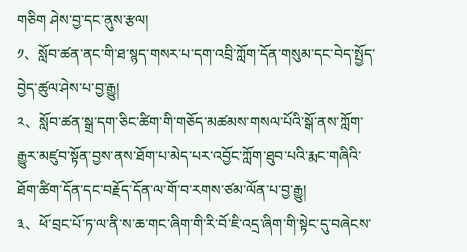གཅིག ཤེས་བྱ་དང་ནུས་རྩལ།
༡、སློབ་ཚན་ནང་གི་ཐ་སྙད་གསར་པ་དག་འབྲི་ཀློག་དོན་གསུམ་དང་བེད་སྤྱོད་བྱེད་ཚུལ་ཤེས་པ་བྱ་རྒྱུ།
༢、སློབ་ཚན་སྒྲ་དག་ཅིང་ཚིག་གི་གཅོད་མཚམས་གསལ་པོའི་སྒོ་ནས་ཀློག་རྒྱུར་མཛུབ་སྟོན་བྱས་ནས་ཐོག་པ་མེད་པར་འབྱོང་ཀློག་ཐུབ་པའི་རྨང་གཞིའི་ཐོག་ཚིག་དོན་དང་བརྗོད་དོན་ལ་གོ་བ་རགས་ཙམ་ལོན་པ་བྱ་རྒྱུ།
༣、ཕོ་བྲང་པོ་ཏ་ལ་ནི་ས་ཆ་གང་ཞིག་གི་རི་བོ་ཇི་འདྲ་ཞིག་གི་སྟེང་དུ་བཞེངས་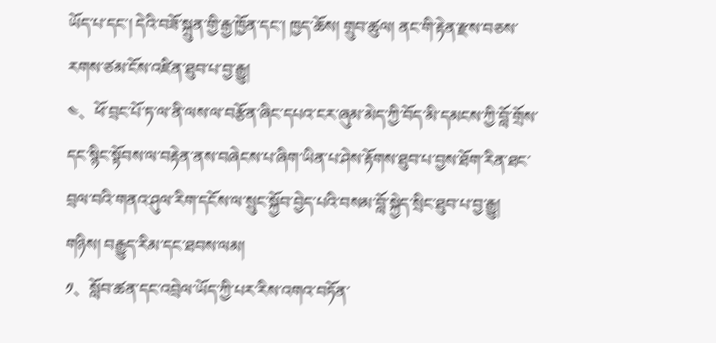ཡོད་པ་དང་། དེའི་བཟོ་སྐྲུན་གྱི་རྒྱ་ཁྱོན་དང་། ཁྱད་ཆོས། གྲུབ་ཚུལ། ནང་གི་རྟེན་རྫས་བཅས་རགས་ཙམ་ངོས་འཛིན་ཐུབ་པ་བྱ་རྒྱུ།
༤、ཕོ་བྲང་པོ་ཏ་ལ་ནི་ལས་ལ་བརྩོན་ཞིང་དཔའ་ངར་ཞུམ་མེད་ཀྱི་བོད་མི་དམངས་ཀྱི་བློ་གྲོས་དང་སྙིང་སྟོབས་ལ་བརྟེན་ནས་བཞེངས་པ་ཞིག་ཡིན་པ་ཤེས་རྟོགས་ཐུབ་པ་བྱས་ཐོག་རིན་ཐང་བྲལ་བའི་གནའ་ཤུལ་རིག་དངོས་ལ་སྲུང་སྐྱོབ་བྱེད་པའི་བསམ་བློ་སྐྱེད་སྲིང་ཐུབ་པ་བྱ་རྒྱུ།
གཉིས། བརྒྱུད་རིམ་དང་ཐབས་ལམ།
༡、སློབ་ཚན་དང་འབྲེལ་ཡོད་ཀྱི་པར་རིས་འགའ་བཏོན་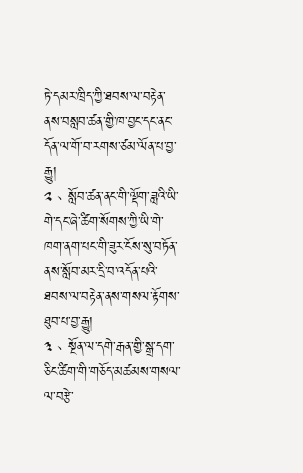ཏེ་དམར་ཁྲིད་ཀྱི་ཐབས་ལ་བརྟེན་ནས་བསླབ་ཚན་གྱི་ཁ་བྱང་དང་ནང་དོན་ལ་གོ་བ་རགས་ཙམ་ལོན་པ་བྱ་རྒྱུ།
༢、སློབ་ཚན་ནང་གི་ལྡོག་ཟླའི་ཡི་གེ་དང་ཞེ་ཚིག་སོགས་ཀྱི་ཡི་གེ་ཁག་ནག་པང་གི་ཟུར་ངོས་སུ་བཏོན་ནས་སློབ་མར་དྲི་བ་འདོན་པའི་ཐབས་ལ་བརྟེན་ནས་གསལ་རྟོགས་ཐུབ་པ་བྱ་རྒྱུ།
༣、སྔོན་ལ་དགེ་རྒན་གྱི་སྒྲ་དག་ཅིང་ཚིག་གི་གཅོད་མཚམས་གསལ་ལ་བརྩེ་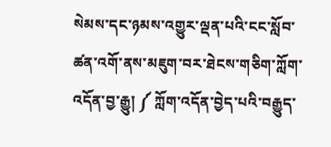སེམས་དང་ཉམས་འགྱུར་ལྡན་པའི་ངང་སློབ་ཚན་འགོ་ནས་མཇུག་བར་ཐེངས་གཅིག་ཀློག་འདོན་བྱ་རྒྱུ། ༼ ཀློག་འདོན་བྱེད་པའི་བརྒྱུད་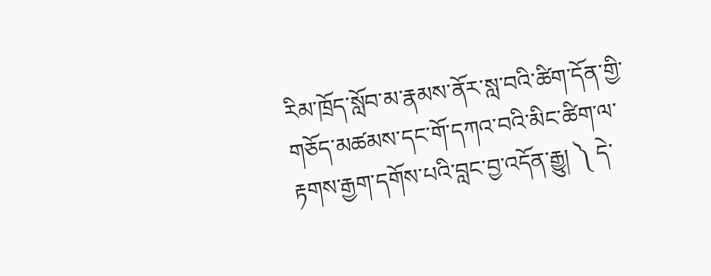རིམ་ཁྲོད་སློབ་མ་རྣམས་ནོར་སླ་བའི་ཚིག་དོན་གྱི་གཅོད་མཚམས་དང་གོ་དཀའ་བའི་མིང་ཚིག་ལ་རྟགས་རྒྱག་དགོས་པའི་བླང་བྱ་འདོན་རྒྱུ། ༽ དེ་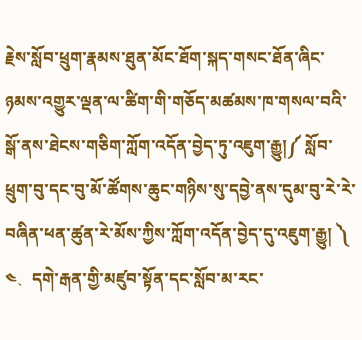རྗེས་སློབ་ཕྲུག་རྣམས་ཐུན་མོང་ཐོག་སྐད་གསང་ཐོན་ཞིང་ཉམས་འགྱུར་ལྡན་ལ་ཚིག་གི་གཅོད་མཚམས་ཁ་གསལ་བའི་སྒོ་ནས་ཐེངས་གཅིག་ཀློག་འདོན་བྱེད་ཏུ་འཇུག་རྒྱུ།༼ སློབ་ཕྲུག་བུ་དང་བུ་མོ་ཚོགས་ཆུང་གཉིས་སུ་དབྱེ་ནས་དུམ་བུ་རེ་རེ་བཞིན་ཕན་ཚུན་རེ་མོས་ཀྱིས་ཀློག་འདོན་བྱེད་དུ་འཇུག་རྒྱུ། ༽
༤、དགེ་རྒན་གྱི་མཛུབ་སྟོན་དང་སློབ་མ་རང་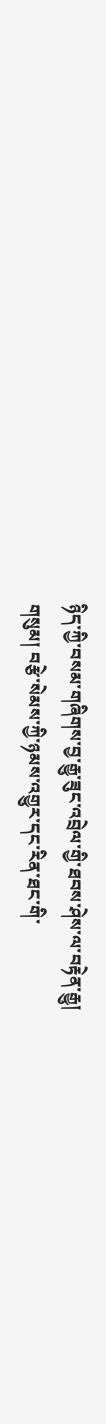ཉིད་ཀྱི་བསམ་གཞིགས་བྱ་རྒྱུ་ཟུང་འབྲེལ་གྱི་ཐབས་ཤེས་ལ་བརྟེན་རྒྱུ།
གསུམ། བརྩེ་སེམས་ཀྱི་ཉམས་འགྱུར་དང་རིན་ཐང་གི་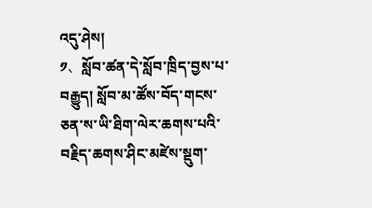འདུ་ཤེས།
༡、སློབ་ཚན་དེ་སློབ་ཁྲིད་བྱས་པ་བརྒྱུད། སློབ་མ་ཚོས་བོད་གངས་ཅན་ས་ཡི་ཐིག་ལེར་ཆགས་པའི་བརྗིད་ཆགས་ཤིང་མཛེས་སྡུག་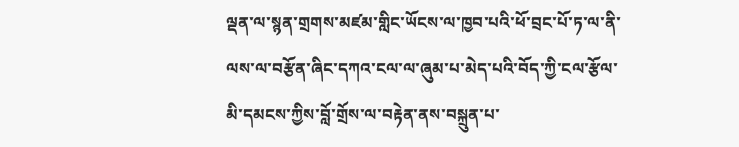ལྡན་ལ་སྙན་གྲགས་མཛམ་གླིང་ཡོངས་ལ་ཁྱབ་པའི་ཕོ་བྲང་པོ་ཏ་ལ་ནི་ལས་ལ་བརྩོན་ཞིང་དཀའ་ངལ་ལ་ཞུམ་པ་མེད་པའི་བོད་ཀྱི་ངལ་རྩོལ་མི་དམངས་ཀྱིས་བློ་གྲོས་ལ་བརྟེན་ནས་བསྐྲུན་པ་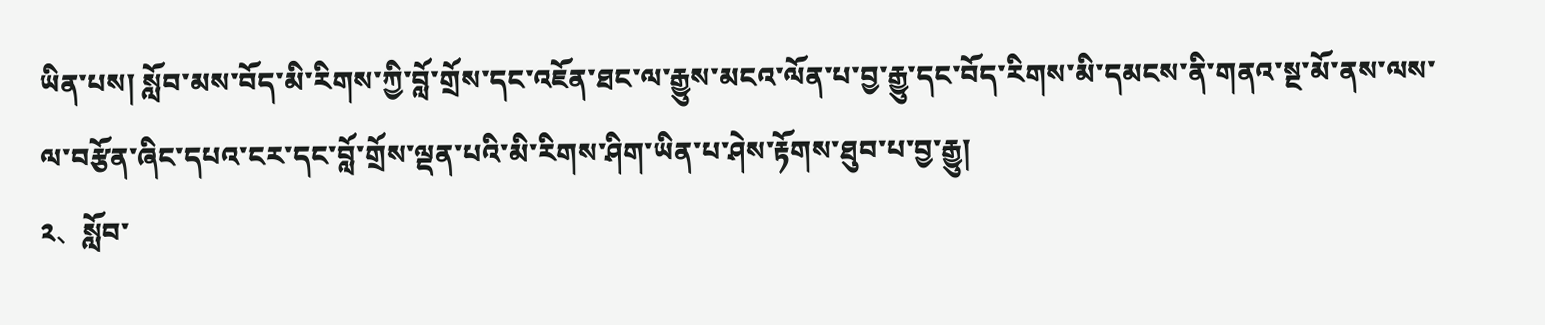ཡིན་པས། སློབ་མས་བོད་མི་རིགས་ཀྱི་བློ་གྲོས་དང་འཇོན་ཐང་ལ་རྒྱུས་མངའ་ལོན་པ་བྱ་རྒྱུ་དང་བོད་རིགས་མི་དམངས་ནི་གནའ་སྔ་མོ་ནས་ལས་ལ་བརྩོན་ཞིང་དཔའ་ངར་དང་བློ་གྲོས་ལྡན་པའི་མི་རིགས་ཤིག་ཡིན་པ་ཤེས་རྟོགས་ཐུབ་པ་བྱ་རྒྱུ།
༢、སློབ་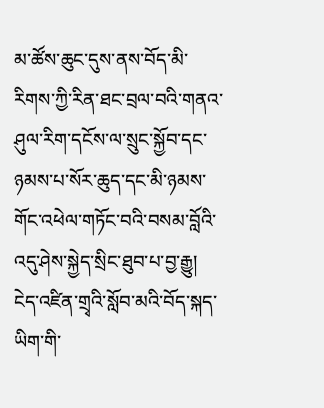མ་ཚོས་ཆུང་དུས་ནས་བོད་མི་རིགས་ཀྱི་རིན་ཐང་བྲལ་བའི་གནའ་ཤུལ་རིག་དངོས་ལ་སྲུང་སྐྱོབ་དང་ཉམས་པ་སོར་ཆུད་དང་མི་ཉམས་གོང་འཕེལ་གཏོང་བའི་བསམ་བློའི་འདུ་ཤེས་སྐྱེད་སྲིང་ཐུབ་པ་བྱ་རྒྱུ།
ངེད་འཛིན་གྲྭའི་སློབ་མའི་བོད་སྐད་ཡིག་གི་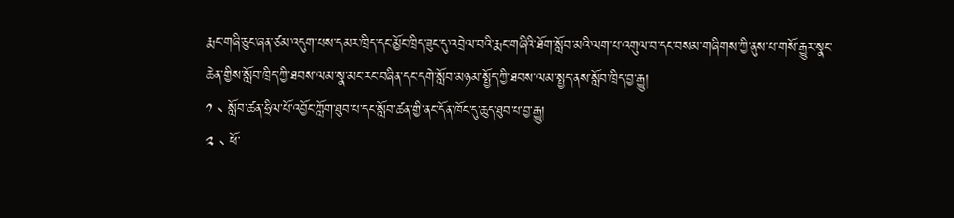རྨང་གཞི་ཅུང་ཞན་ཙམ་འདུག་པས་དམར་ཁྲིད་དང་མྱོང་ཁྲིད་ཟུང་དུ་འབྲེལ་བའི་རྨང་གཞིའི་ཐོག་སློབ་མའི་ལག་པ་འགུལ་བ་དང་བསམ་གཞིགས་ཀྱི་ནུས་པ་གསོ་རྒྱུར་སྣང་ཆེན་གྱིས་སློབ་ཁྲིད་ཀྱི་ཐབས་ལམ་སྣ་མང་རང་བཞིན་དང་དགེ་སློབ་མཉམ་སྤྱོད་ཀྱི་ཐབས་ལམ་སྤྱད་ནས་སློབ་ཁྲིད་བྱ་རྒྱུ།
༡、སློབ་ཚན་ཧྲིལ་པོ་འབྱོང་ཀློག་ཐུབ་པ་དང་སློབ་ཚན་གྱི་ནང་དོན་ཁོང་དུ་ཆུད་ཐུབ་པ་བྱ་རྒྱུ།
༢、ཕོ་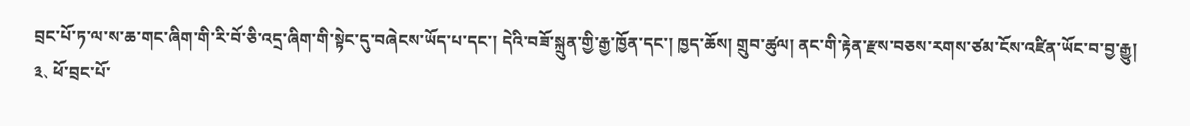བྲང་པོ་ཏ་ལ་ས་ཆ་གང་ཞིག་གི་རི་བོ་ཅི་འདྲ་ཞིག་གི་སྟེང་དུ་བཞེངས་ཡོད་པ་དང་། དེའི་བཟོ་སྐྲུན་གྱི་རྒྱ་ཁྱོན་དང་། ཁྱད་ཆོས། གྲུབ་ཚུལ། ནང་གི་རྟེན་རྫས་བཅས་རགས་ཙམ་ངོས་འཛིན་ཡོང་བ་བྱ་རྒྱུ།
༣、ཕོ་བྲང་པོ་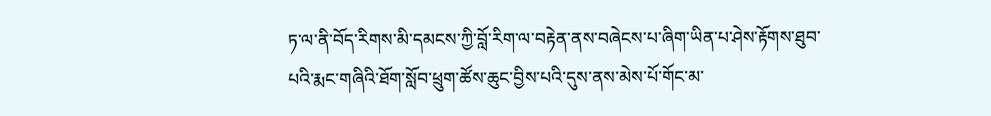ཏ་ལ་ནི་བོད་རིགས་མི་དམངས་ཀྱི་བློ་རིག་ལ་བརྟེན་ནས་བཞེངས་པ་ཞིག་ཡིན་པ་ཤེས་རྟོགས་ཐུབ་པའི་རྨང་གཞིའི་ཐོག་སློབ་ཕྲུག་ཚོས་ཆུང་བྱིས་པའི་དུས་ནས་མེས་པོ་གོང་མ་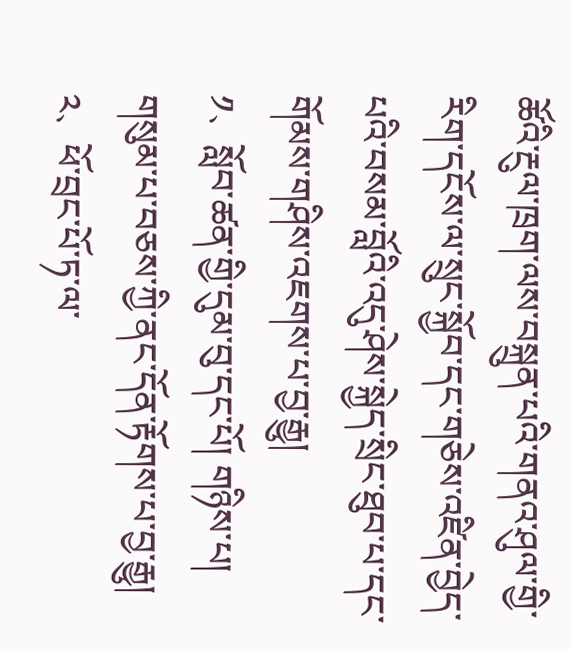ཚོའི་རྔུལ་ཁྲག་ལས་བསྐྲུན་པའི་གནའ་ཤུལ་གྱི་རིག་དངོས་ལ་སྲུང་སྐྱོབ་དང་གཅེས་འཛིན་བྱེད་པའི་བསམ་བློའི་འདུ་ཤེས་སྐྱེད་སྲིང་ཐུབ་པ་དང་གོམས་གཤིས་འཇགས་པ་བྱ་རྒྱུ།
༡、སློབ་ཚན་གྱི་དུམ་བུ་དང་པོ། གཉིས་པ། གསུམ་པ་བཅས་ཀྱི་ནང་དོན་རྟོགས་པ་བྱ་རྒྱུ།
༢、ཕོ་བྲང་པོ་ཏ་ལ་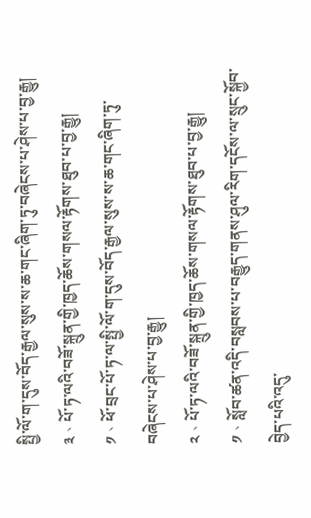སྤྱི་ལོ་ག་དུས་བོད་རྒྱལ་སུས་ས་ཆ་གང་ཞིག་ཏུ་བཞེངས་པ་ཤེས་པ་བྱ་རྒྱུ།
༣、པོ་ཏ་ལའི་བཟོ་སྐྲུན་གྱི་ཁྱད་ཆོས་གསལ་རྟོགས་ཐུབ་པ་བྱ་རྒྱུ།
༡、ཕོ་བྲང་པོ་ཏ་ལ་སྤྱི་ལོ་ག་དུས་བོད་རྒྱལ་སུས་ས་ཆ་གང་ཞིག་ཏུ་བཞེངས་པ་ཤེས་པ་བྱ་རྒྱུ།
༢、པོ་ཏ་ལའི་བཟོ་སྐྲུན་གྱི་ཁྱད་ཆོས་གསལ་རྟོགས་ཐུབ་པ་བྱ་རྒྱུ།
༡、སློབ་ཚན་འདི་བསླབས་པ་བརྒྱུད་གནས་ཤུལ་རིག་དངོས་ལ་སྲུང་སྐྱོབ་བྱེད་པའི་འདུ་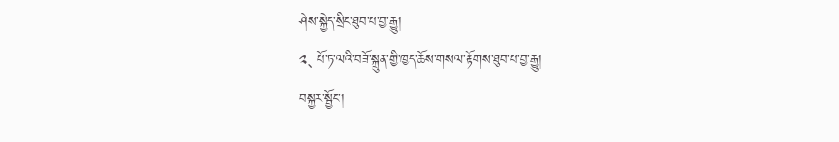ཤེས་སྐྱེད་སྲིང་ཐུབ་པ་བྱ་རྒྱུ།
༢、པོ་ཏ་ལའི་བཟོ་སྐྲུན་གྱི་ཁྱད་ཆོས་གསལ་རྟོགས་ཐུབ་པ་བྱ་རྒྱུ།
བསྐྱར་སྦྱོང་།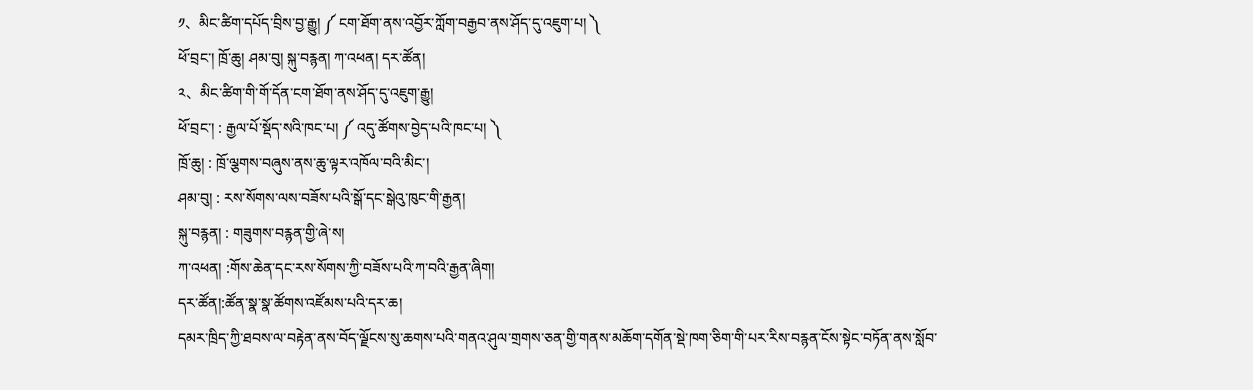༡、མིང་ཚིག་དཔོད་བྲིས་བྱ་རྒྱུ། ༼ ངག་ཐོག་ནས་འབྱོར་ཀློག་བརྒྱབ་ནས་ཤོད་དུ་འཇུག་པ། ༽
ཕོ་བྲང་། ཁྲོ་ཆུ། ཤམ་བུ། སྐུ་བརྙན། ཀ་འཕན། དར་ཚོན།
༢、མིང་ཚིག་གི་གོ་དོན་ངག་ཐོག་ནས་ཤོད་དུ་འཇུག་རྒྱུ།
ཕོ་བྲང་། : རྒྱལ་པོ་སྡོད་སའི་ཁང་པ། ༼ འདུ་ཚོགས་བྱེད་པའི་ཁང་པ། ༽
ཁྲོ་ཆུ། : ཁྲོ་ལྕགས་བཞུས་ནས་ཆུ་ལྟར་འཁོལ་བའི་མིང་།
ཤམ་བུ། : རས་སོགས་ལས་བཟོས་པའི་སྒོ་དང་སྒེའུ་ཁུང་གི་རྒྱན།
སྐུ་བརྙན། : གཟུགས་བརྙན་གྱི་ཞེ་ས།
ཀ་འཕན། :གོས་ཆེན་དང་རས་སོགས་ཀྱི་བཟོས་པའི་ཀ་བའི་རྒྱན་ཞིག།
དར་ཚོན།:ཚོན་སྣ་སྣ་ཚོགས་འཛོམས་པའི་དར་ཆ།
དམར་ཁྲིད་ཀྱི་ཐབས་ལ་བརྟེན་ནས་བོད་ལྗོངས་སུ་ཆགས་པའི་གནའ་ཤུལ་གྲགས་ཅན་གྱི་གནས་མཆོག་དགོན་སྡེ་ཁག་ཅིག་གི་པར་རིས་བརྙན་ངོས་སྟེང་བཏོན་ནས་སློབ་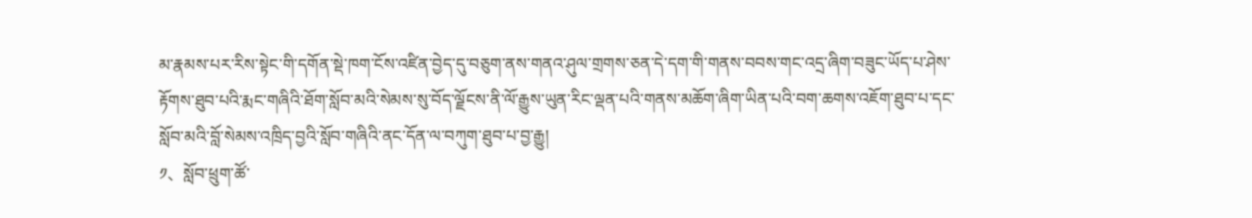མ་རྣམས་པར་རིས་སྟེང་གི་དགོན་སྡེ་ཁག་ངོས་འཛིན་བྱེད་དུ་བཅུག་ནས་གནའ་ཤུལ་གྲགས་ཅན་དེ་དག་གི་གནས་བབས་གང་འདྲ་ཞིག་བཟུང་ཡོད་པ་ཤེས་རྟོགས་ཐུབ་པའི་རྨང་གཞིའི་ཐོག་སློབ་མའི་སེམས་སུ་བོད་ལྗོངས་ནི་ལོ་རྒྱུས་ཡུན་རིང་ལྡན་པའི་གནས་མཆོག་ཞིག་ཡིན་པའི་བག་ཆགས་འཇོག་ཐུབ་པ་དང་སློབ་མའི་བློ་སེམས་འཁྲིད་བྱའི་སློབ་གཞིའི་ནང་དོན་ལ་བཀུག་ཐུབ་པ་བྱ་རྒྱུ།
༡、སློབ་ཕྲུག་ཚོ་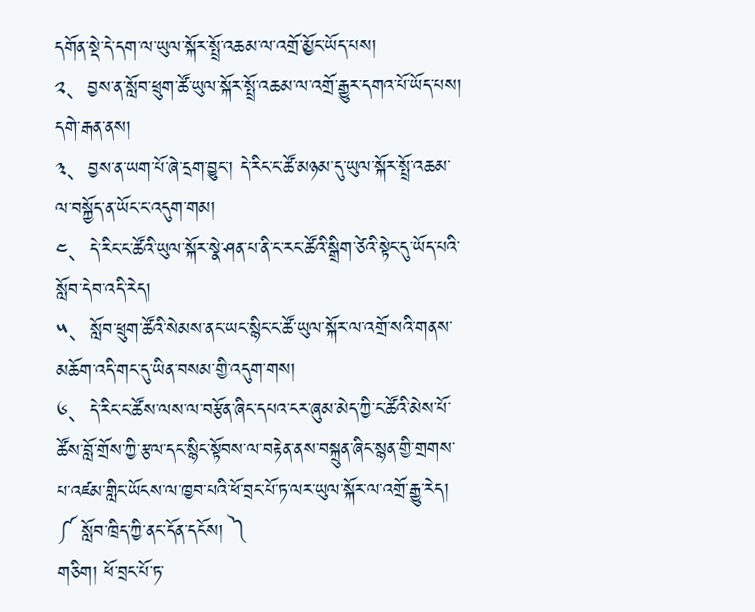དགོན་སྡེ་དེ་དག་ལ་ཡུལ་སྐོར་སྤྲོ་འཆམ་ལ་འགྲོ་མྱོང་ཡོད་པས།
༢、བྱས་ན་སློབ་ཕྲུག་ཚོ་ཡུལ་སྐོར་སྤྲོ་འཆམ་ལ་འགྲོ་རྒྱུར་དགའ་པོ་ཡོད་པས།
དགེ་རྒན་ནས།
༣、བྱས་ན་ཡག་པོ་ཞེ་དྲག་བྱུང་། དེ་རིང་ང་ཚོ་མཉམ་དུ་ཡུལ་སྐོར་སྤྲོ་འཆམ་ལ་བསྐྱོད་ན་ཡོང་ང་འདུག་གམ།
༤、དེ་རིང་ང་ཚོའི་ཡུལ་སྐོར་སྣེ་ཤན་པ་ནི་ང་རང་ཚོའི་སྒྲིག་ཙེའི་སྟེང་དུ་ཡོད་པའི་སློབ་དེབ་འདི་རེད།
༥、སློབ་ཕྲུག་ཚོའི་སེམས་ནང་ཡང་སྙིང་ང་ཚོ་ཡུལ་སྐོར་ལ་འགྲོ་སའི་གནས་མཆོག་འདི་གང་དུ་ཡིན་བསམ་གྱི་འདུག་གས།
༦、དེ་རིང་ང་ཚོས་ལས་ལ་བརྩོན་ཞིང་དཔའ་ངར་ཞུམ་མེད་ཀྱི་ང་ཚོའི་མེས་པོ་ཚོས་བློ་གྲོས་ཀྱི་རྩལ་དང་སྙིང་སྟོབས་ལ་བརྟེན་ནས་བསྐྲུན་ཞིང་སྙན་གྱི་གྲགས་པ་འཛམ་གླིང་ཡོངས་ལ་ཁྱབ་པའི་ཕོ་བྲང་པོ་ཏ་ལར་ཡུལ་སྐོར་ལ་འགྲོ་རྒྱུ་རེད།
༼ སློབ་ཁྲིད་ཀྱི་ནང་དོན་དངོས། ༽
གཅིག། ཕོ་བྲང་པོ་ཏ་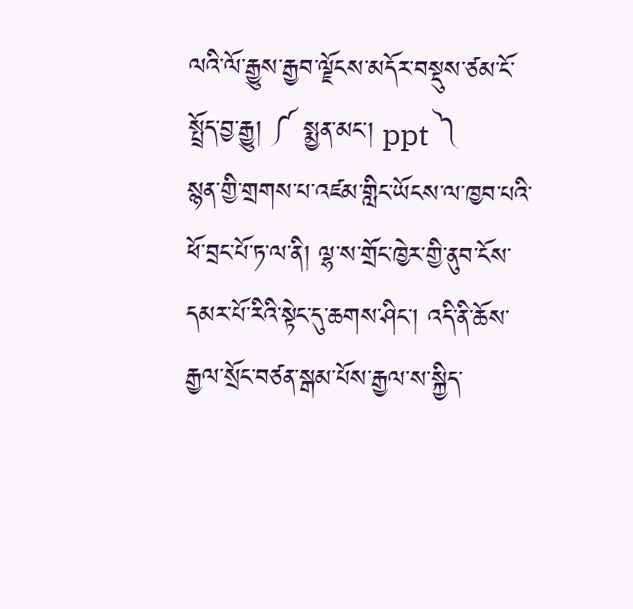ལའི་ལོ་རྒྱུས་རྒྱབ་ལྗོངས་མདོར་བསྡུས་ཙམ་ངོ་སྤྲོད་བྱ་རྒྱུ། ༼ སྨྱན་མང་། ppt ༽
སྙན་གྱི་གྲགས་པ་འཛམ་གླིང་ཡོངས་ལ་ཁྱབ་པའི་ཕོ་བྲང་པོ་ཏ་ལ་ནི། ལྷ་ས་གྲོང་ཁྱེར་གྱི་ནུབ་ངོས་དམར་པོ་རིའི་སྟེང་དུ་ཆགས་ཤིང་། འདི་ནི་ཆོས་རྒྱལ་སྲོང་བཙན་སྒམ་པོས་རྒྱལ་ས་སྐྱིད་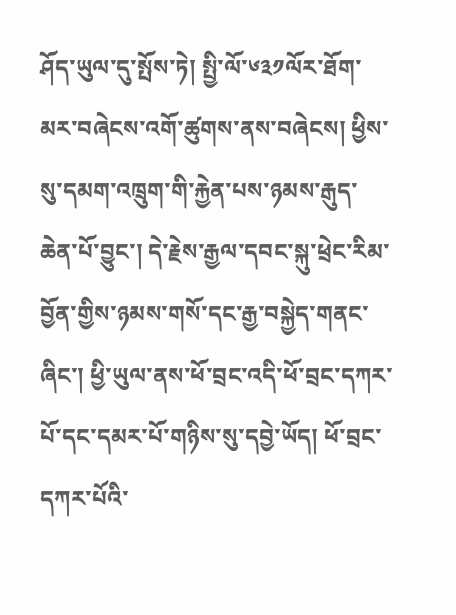ཤོད་ཡུལ་དུ་སྤོས་ཏེ། སྤྱི་ལོ་༦༣༡ལོར་ཐོག་མར་བཞེངས་འགོ་ཚུགས་ནས་བཞེངས། ཕྱིས་སུ་དམག་འཁྲུག་གི་རྐྱེན་པས་ཉམས་རྒུད་ཆེན་པོ་བྱུང་། དེ་རྗེས་རྒྱལ་དབང་སྐུ་ཕྲེང་རིམ་བྱོན་གྱིས་ཉམས་གསོ་དང་རྒྱ་བསྐྱེད་གནང་ཞིང་། ཕྱི་ཡུལ་ནས་ཕོ་བྲང་འདི་ཕོ་བྲང་དཀར་པོ་དང་དམར་པོ་གཉིས་སུ་དབྱེ་ཡོད། ཕོ་བྲང་དཀར་པོའི་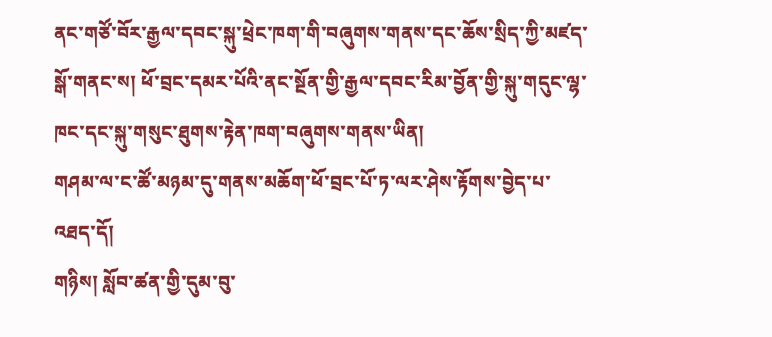ནང་གཙོ་བོར་རྒྱལ་དབང་སྐུ་ཕྲེང་ཁག་གི་བཞུགས་གནས་དང་ཆོས་སྲིད་ཀྱི་མཛད་སྒོ་གནང་ས། ཕོ་བྲང་དམར་པོའི་ནང་སྔོན་གྱི་རྒྱལ་དབང་རིམ་བྱོན་གྱི་སྐུ་གདུང་ལྷ་ཁང་དང་སྐུ་གསུང་ཐུགས་རྟེན་ཁག་བཞུགས་གནས་ཡིན།
གཤམ་ལ་ང་ཚོ་མཉམ་དུ་གནས་མཆོག་ཕོ་བྲང་པོ་ཏ་ལར་ཤེས་རྟོགས་བྱེད་པ་འཐད་དོ།
གཉིས། སློབ་ཚན་གྱི་དུམ་བུ་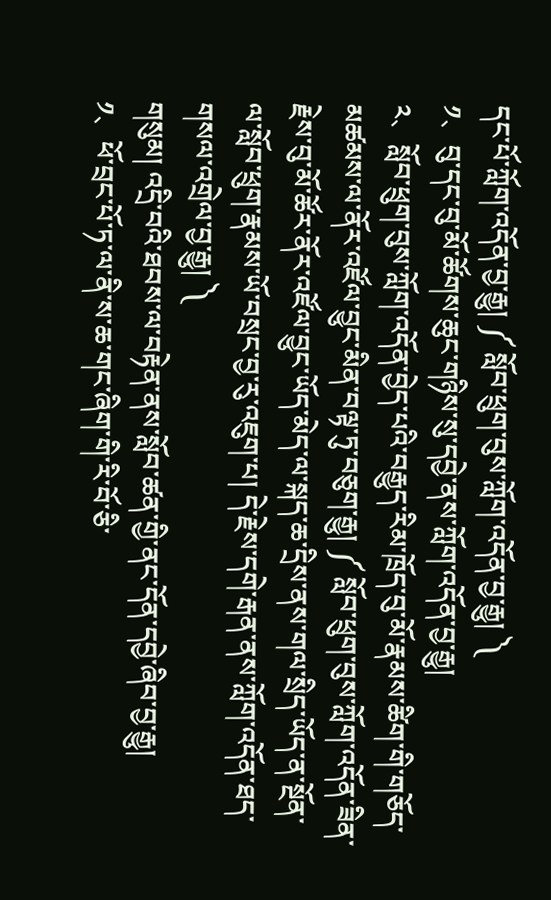དང་པོ་ཀློག་འདོན་བྱ་རྒྱུ། ༼ སློབ་ཕྲུག་བུས་ཀློག་འདོན་བྱ་རྒྱུ། ༽
༡、བུ་དང་བུ་མོ་ཚོགས་ཆུང་གཉིས་སུ་དབྱེ་ནས་ཀློག་འདོན་བྱ་རྒྱུ།
༢、སློབ་ཕྲུག་བུས་ཀློག་འདོན་བྱེད་པའི་བརྒྱུད་རིམ་ཁྲོད་བུ་མོ་རྣམས་ཚིག་གི་གཅོད་མཚམས་ལ་ནོར་འཛོལ་བྱུང་མིན་བལྟ་ཏུ་བཅུག་རྒྱུ། ༼ སློབ་ཕྲུག་བུས་ཀློག་འདོན་ཟིན་རྗེས་བུ་མོ་ཚོར་ནོར་འཛོལ་བྱུང་ཡོད་མེད་ལ་སྐད་ཆ་དྲིས་ནས་གལ་སྲིད་ཡོད་ན་སྔོན་ལ་སློབ་ཕྲུག་རྣམས་ཡོ་བསྲང་བྱ་རུ་འཇུག་པ། དེ་རྗེས་དགེ་རྒན་ནས་ཀློག་འདོན་ཐད་གསལ་འགྲེལ་བྱ་རྒྱུ། ༽
གསུམ། འདྲི་བའི་ཐབས་ལ་བརྟེན་ནས་སློབ་ཚན་གྱི་ནང་དོན་དབྱེ་ཞིབ་བྱ་རྒྱུ།
༡、ཕོ་བྲང་པོ་ཏ་ལ་ནི་ས་ཆ་གང་ཞིག་གི་རི་བོ་ཅི་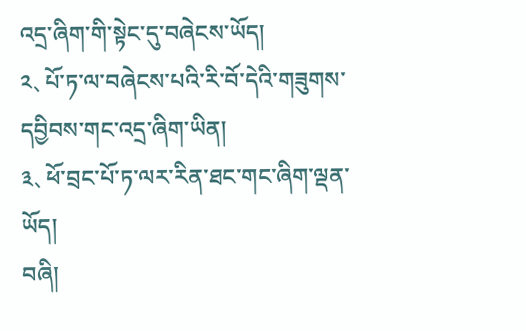འདྲ་ཞིག་གི་སྟེང་དུ་བཞེངས་ཡོད།
༢、པོ་ཏ་ལ་བཞེངས་པའི་རི་བོ་དེའི་གཟུགས་དབྱིབས་གང་འདྲ་ཞིག་ཡིན།
༣、ཕོ་བྲང་པོ་ཏ་ལར་རིན་ཐང་གང་ཞིག་ལྡན་ཡོད།
བཞི།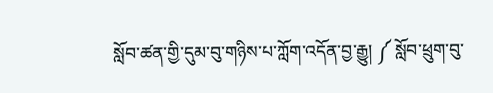སློབ་ཚན་གྱི་དུམ་བུ་གཉིས་པ་ཀློག་འདོན་བྱ་རྒྱུ། ༼ སློབ་ཕྲུག་བུ་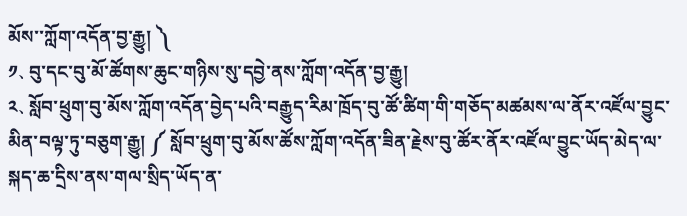མོས་་ཀློག་འདོན་བྱ་རྒྱུ། ༽
༡、བུ་དང་བུ་མོ་ཚོགས་ཆུང་གཉིས་སུ་དབྱེ་ནས་ཀློག་འདོན་བྱ་རྒྱུ།
༢、སློབ་ཕྲུག་བུ་མོས་ཀློག་འདོན་བྱེད་པའི་བརྒྱུད་རིམ་ཁྲོད་བུ་ཚོ་ཚིག་གི་གཅོད་མཚམས་ལ་ནོར་འཛོལ་བྱུང་མིན་བལྟ་ཏུ་བཅུག་རྒྱུ། ༼ སློབ་ཕྲུག་བུ་མོས་ཚོས་ཀློག་འདོན་ཟིན་རྗེས་བུ་ཚོར་ནོར་འཛོལ་བྱུང་ཡོད་མེད་ལ་སྐད་ཆ་དྲིས་ནས་གལ་སྲིད་ཡོད་ན་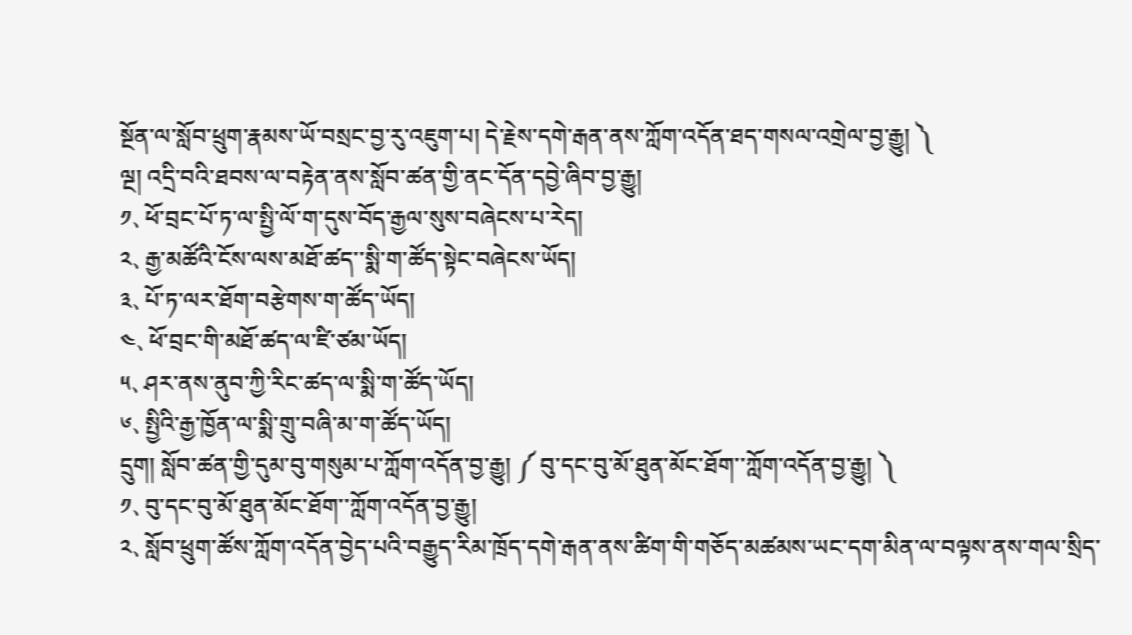སྔོན་ལ་སློབ་ཕྲུག་རྣམས་ཡོ་བསྲང་བྱ་རུ་འཇུག་པ། དེ་རྗེས་དགེ་རྒན་ནས་ཀློག་འདོན་ཐད་གསལ་འགྲེལ་བྱ་རྒྱུ། ༽
ལྔ། འདྲི་བའི་ཐབས་ལ་བརྟེན་ནས་སློབ་ཚན་གྱི་ནང་དོན་དབྱེ་ཞིབ་བྱ་རྒྱུ།
༡、ཕོ་བྲང་པོ་ཏ་ལ་སྤྱི་ལོ་ག་དུས་བོད་རྒྱལ་སུས་བཞེངས་པ་རེད།
༢、རྒྱ་མཚོའི་ངོས་ལས་མཐོ་ཚད་་སྨི་ག་ཚོད་སྟེང་བཞེངས་ཡོད།
༣、པོ་ཏ་ལར་ཐོག་བརྩེགས་ག་ཚོད་ཡོད།
༤、ཕོ་བྲང་གི་མཐོ་ཚད་ལ་ཛི་ཙམ་ཡོད།
༥、ཤར་ནས་ནུབ་ཀྱི་རིང་ཚད་ལ་སྨི་ག་ཚོད་ཡོད།
༦、སྤྱིའི་རྒྱ་ཁྱོན་ལ་སྨི་གྲུ་བཞི་མ་ག་ཚོད་ཡོད།
དྲུག། སློབ་ཚན་གྱི་དུམ་བུ་གསུམ་པ་ཀློག་འདོན་བྱ་རྒྱུ། ༼ བུ་དང་བུ་མོ་ཐུན་མོང་ཐོག་་ཀློག་འདོན་བྱ་རྒྱུ། ༽
༡、བུ་དང་བུ་མོ་ཐུན་མོང་ཐོག་་ཀློག་འདོན་བྱ་རྒྱུ།
༢、སློབ་ཕྲུག་ཚོས་ཀློག་འདོན་བྱེད་པའི་བརྒྱུད་རིམ་ཁྲོད་དགེ་རྒན་ནས་ཚིག་གི་གཅོད་མཚམས་ཡང་དག་མིན་ལ་བལྟས་ནས་གལ་སྲིད་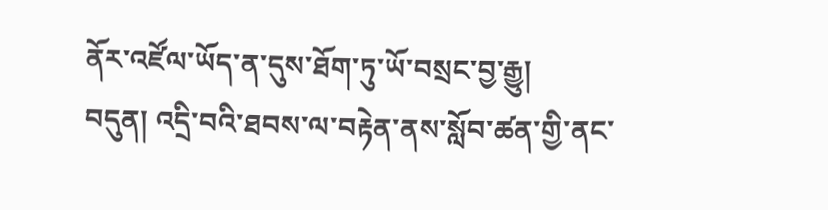ནོར་འཛོལ་ཡོད་ན་དུས་ཐོག་ཏུ་ཡོ་བསྲང་བྱ་རྒྱུ།
བདུན། འདྲི་བའི་ཐབས་ལ་བརྟེན་ནས་སློབ་ཚན་གྱི་ནང་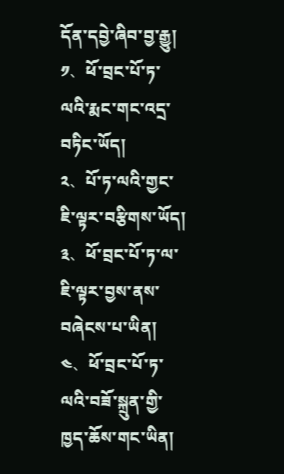དོན་དབྱེ་ཞིབ་བྱ་རྒྱུ།
༡、ཕོ་བྲང་པོ་ཏ་ལའི་རྨང་གང་འདྲ་བཏིང་ཡོད།
༢、པོ་ཏ་ལའི་གྱང་ཇི་ལྟར་བརྩིགས་ཡོད།
༣、ཕོ་བྲང་པོ་ཏ་ལ་ཇི་ལྟར་བྱས་ནས་བཞེངས་པ་ཡིན།
༤、ཕོ་བྲང་པོ་ཏ་ལའི་བཟོ་སྐྲུན་གྱི་ཁྱད་ཆོས་གང་ཡིན།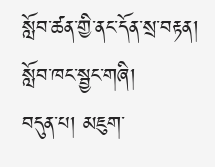སློབ་ཚན་གྱི་ནང་དོན་སྲ་བརྟན།
སློབ་ཁང་སྦྱང་གཞི།
བདུན་པ། མཇུག་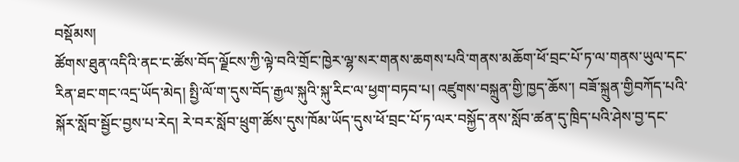བསྡོམས།
ཚོགས་ཐུན་འདིའི་ནང་ང་ཚོས་བོད་ལྗོངས་ཀྱི་ལྟེ་བའི་གྲོང་ཁྱེར་ལྷ་སར་གནས་ཆགས་པའི་གནས་མཆོག་ཕོ་བྲང་པོ་ཏ་ལ་གནས་ཡུལ་དང་རིན་ཐང་གང་འདྲ་ཡོད་མེད། སྤྱི་ལོ་ག་དུས་བོད་རྒྱལ་སྐུའི་སྐུ་རིང་ལ་ཕྱག་བཏབ་པ། འཛུགས་བསྐྲུན་གྱི་ཁྱད་ཆོས་། བཟོ་སྐྲུན་གྱིབཀོད་པའི་སྐོར་སློབ་སྦྱོང་བྱས་པ་རེད། རེ་བར་སློབ་ཕྲུག་ཚོས་དུས་ཁོམ་ཡོད་དུས་ཕོ་བྲང་པོ་ཏ་ལར་བསྐྱོད་ནས་སློབ་ཚན་དུ་ཁྲིད་པའི་ཤེས་བྱ་དང་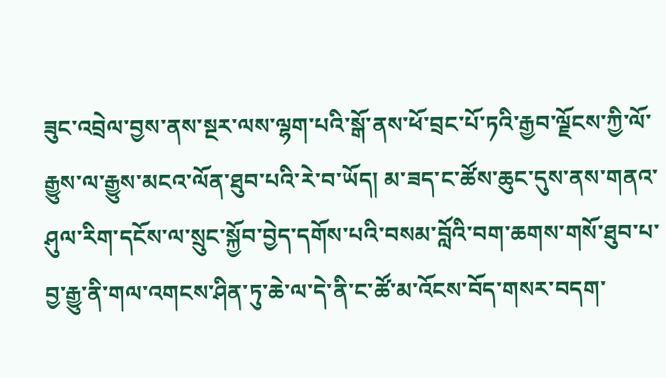ཟུང་འབྲེལ་བྱས་ནས་སྔར་ལས་ལྷག་པའི་སྒོ་ནས་ཕོ་བྲང་པོ་ཏའི་རྒྱབ་ལྗོངས་ཀྱི་ལོ་རྒྱུས་ལ་རྒྱུས་མངའ་ལོན་ཐུབ་པའི་རེ་བ་ཡོད། མ་ཟད་ང་ཚོས་ཆུང་དུས་ནས་གནའ་ཤུལ་རིག་དངོས་ལ་སྲུང་སྐྱོབ་བྱེད་དགོས་པའི་བསམ་བློའི་བག་ཆགས་གསོ་ཐུབ་པ་བྱ་རྒྱུ་ནི་གལ་འགངས་ཤིན་ཏུ་ཆེ་ལ་དེ་ནི་ང་ཚོ་མ་འོངས་བོད་གསར་བདག་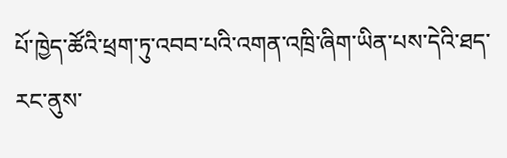པོ་ཁྱེད་ཚོའི་ཕྲག་ཏུ་འབབ་པའི་འགན་འཁྲི་ཞིག་ཡིན་པས་དེའི་ཐད་རང་ནུས་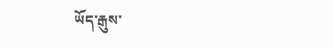ཡོད་རྒུས་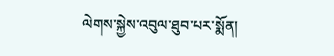ལེགས་སྐྱེས་འབུལ་ཐུབ་པར་སྨོན།